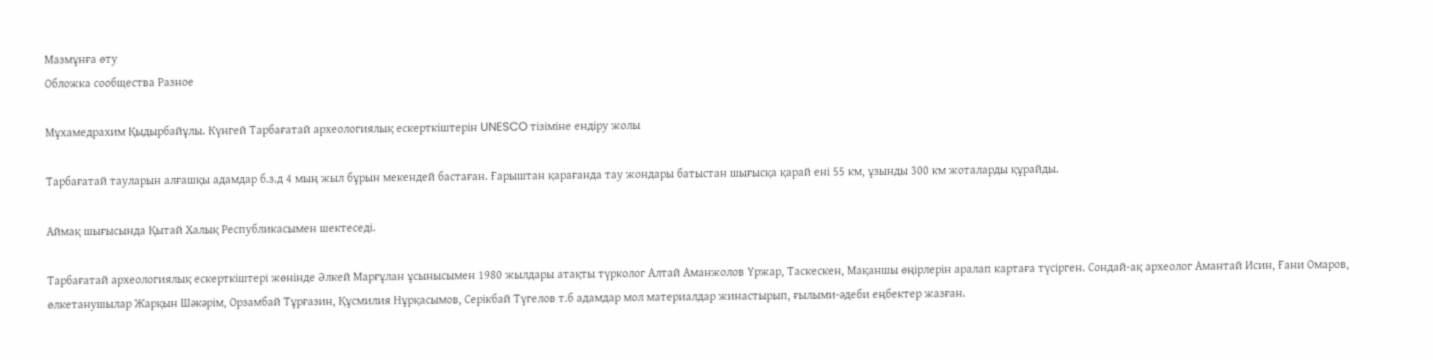Мазмұнға өту
Обложка сообщества Разное

Мұхамедрахим Қыдырбайұлы. Күнгей Тарбағатай археологиялық ескерткіштерін UNESCO тізіміне ендіру жолы

Тарбағатай тауларын алғашқы адамдар б.з.д 4 мың жыл бұрын мекендей бастаған. Ғарыштан қарағанда тау жондары батыстан шығысқа қарай ені 55 км, ұзынды 300 км жоталарды құрайды.

Аймақ шығысында Қытай Халық Республикасымен шектеседі.

Тарбағатай археологиялық ескерткіштері жөнінде Әлкей Марғұлан ұсынысымен 1980 жылдары атақты түрколог Алтай Аманжолов Үржар, Таскескен, Мақаншы өңірлерін аралап картаға түсірген. Сондай-ақ археолог Амантай Исин, Ғани Омаров, өлкетанушылар Жарқын Шәкәрім, Орзамбай Тұрғазин, Құсмилия Нұрқасымов, Серікбай Түгелов т.б адамдар мол материалдар жинастырып, ғылыми-әдеби еңбектер жазған.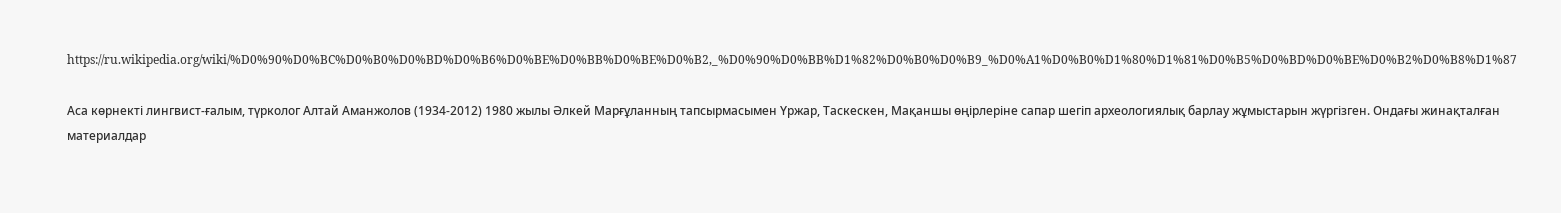https://ru.wikipedia.org/wiki/%D0%90%D0%BC%D0%B0%D0%BD%D0%B6%D0%BE%D0%BB%D0%BE%D0%B2,_%D0%90%D0%BB%D1%82%D0%B0%D0%B9_%D0%A1%D0%B0%D1%80%D1%81%D0%B5%D0%BD%D0%BE%D0%B2%D0%B8%D1%87

Аса көрнекті лингвист-ғалым, түрколог Алтай Аманжолов (1934-2012) 1980 жылы Әлкей Марғұланның тапсырмасымен Үржар, Таскескен, Мақаншы өңірлеріне сапар шегіп археологиялық барлау жұмыстарын жүргізген. Ондағы жинақталған материалдар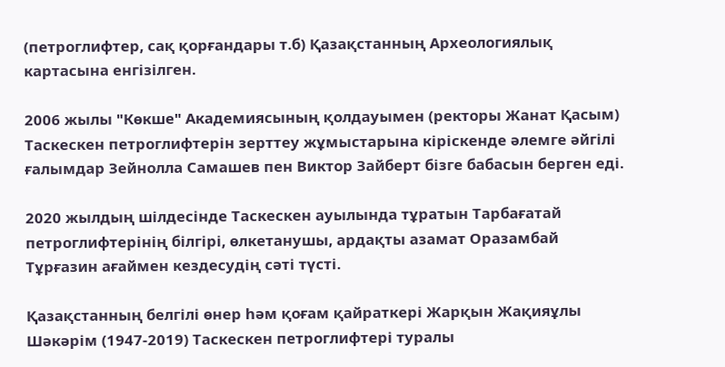(петроглифтер, сақ қорғандары т.б) Қазақстанның Археологиялық картасына енгізілген.

2006 жылы "Көкше" Академиясының қолдауымен (ректоры Жанат Қасым) Таскескен петроглифтерін зерттеу жұмыстарына кіріскенде әлемге әйгілі ғалымдар Зейнолла Самашев пен Виктор Зайберт бізге бабасын берген еді.

2020 жылдың шілдесінде Таскескен ауылында тұратын Тарбағатай петроглифтерінің білгірі, өлкетанушы, ардақты азамат Оразамбай Тұрғазин ағаймен кездесудің сәті түсті.

Қазақстанның белгілі өнер һәм қоғам қайраткері Жарқын Жақияұлы Шәкәрім (1947-2019) Таскескен петроглифтері туралы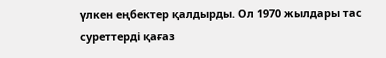үлкен еңбектер қалдырды. Ол 1970 жылдары тас суреттерді қағаз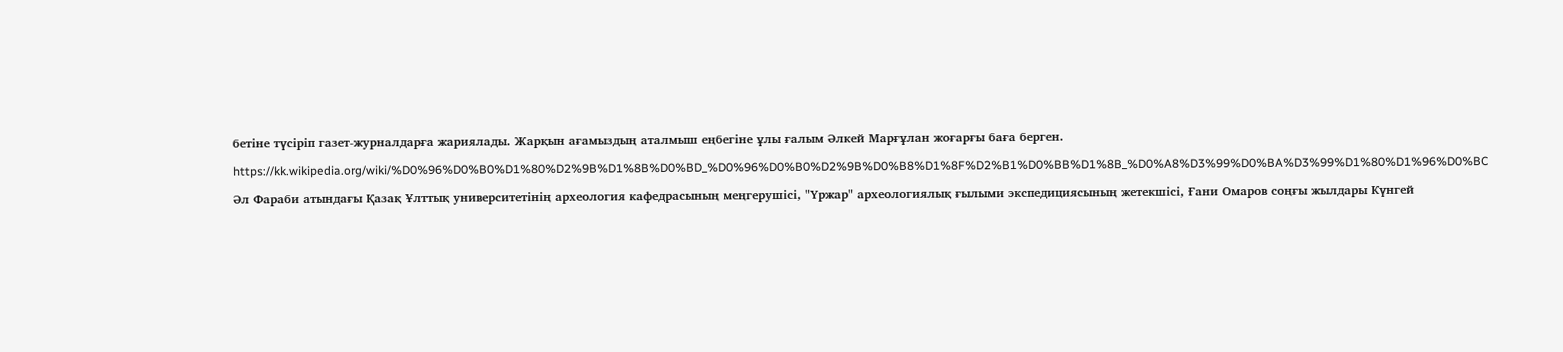бетіне түсіріп газет-журналдарға жариялады. Жарқын ағамыздың аталмыш еңбегіне ұлы ғалым Әлкей Марғұлан жоғарғы баға берген.

https://kk.wikipedia.org/wiki/%D0%96%D0%B0%D1%80%D2%9B%D1%8B%D0%BD_%D0%96%D0%B0%D2%9B%D0%B8%D1%8F%D2%B1%D0%BB%D1%8B_%D0%A8%D3%99%D0%BA%D3%99%D1%80%D1%96%D0%BC

Әл Фараби атындағы Қазақ Ұлттық университетінің археология кафедрасының меңгерушісі, "Үржар" археологиялық ғылыми экспедициясының жетекшісі, Ғани Омаров соңғы жылдары Күнгей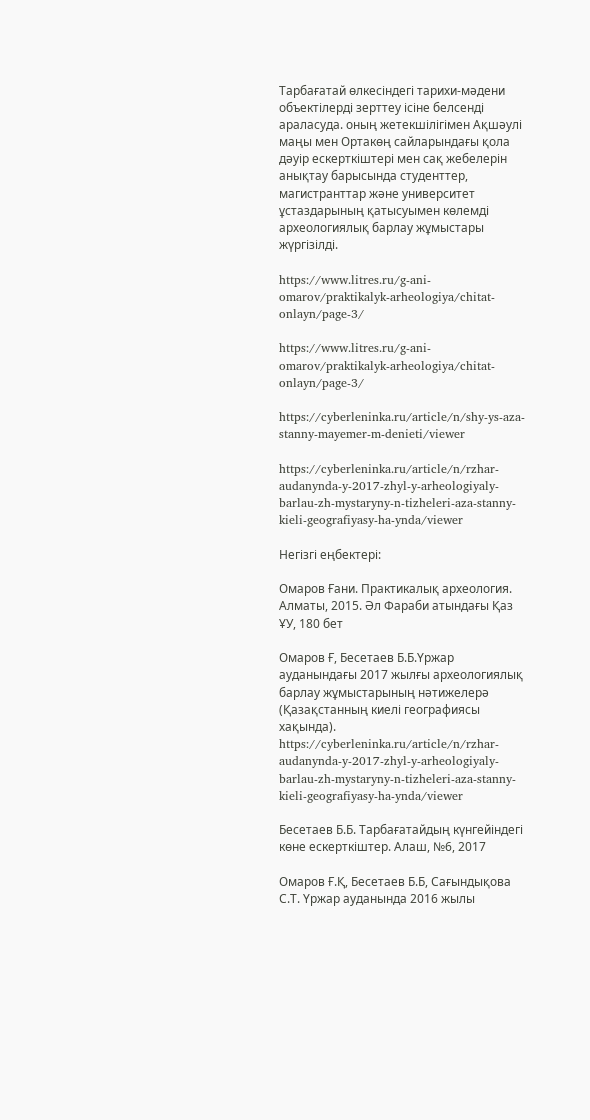Тарбағатай өлкесіндегі тарихи-мәдени объектілерді зерттеу ісіне белсенді араласуда. оның жетекшілігімен Ақшәулі маңы мен Ортакөң сайларындағы қола дәуір ескерткіштері мен сақ жебелерін анықтау барысында студенттер, магистранттар және университет ұстаздарының қатысуымен көлемді археологиялық барлау жұмыстары жүргізілді.

https://www.litres.ru/g-ani-omarov/praktikalyk-arheologiya/chitat-onlayn/page-3/

https://www.litres.ru/g-ani-omarov/praktikalyk-arheologiya/chitat-onlayn/page-3/

https://cyberleninka.ru/article/n/shy-ys-aza-stanny-mayemer-m-denieti/viewer

https://cyberleninka.ru/article/n/rzhar-audanynda-y-2017-zhyl-y-arheologiyaly-barlau-zh-mystaryny-n-tizheleri-aza-stanny-kieli-geografiyasy-ha-ynda/viewer

Негізгі еңбектері:

Омаров Ғани. Практикалық археология. Алматы, 2015. Әл Фараби атындағы Қаз ҰУ, 180 бет

Омаров Ғ, Бесетаев Б.Б.Үржар ауданындағы 2017 жылғы археологиялық барлау жұмыстарының нәтижелерә (Қазақстанның киелі географиясы хақында). https://cyberleninka.ru/article/n/rzhar-audanynda-y-2017-zhyl-y-arheologiyaly-barlau-zh-mystaryny-n-tizheleri-aza-stanny-kieli-geografiyasy-ha-ynda/viewer

Бесетаев Б.Б. Тарбағатайдың күнгейіндегі көне ескерткіштер. Алаш, №6, 2017

Омаров Ғ.Қ, Бесетаев Б.Б, Сағындықова С.Т. Үржар ауданында 2016 жылы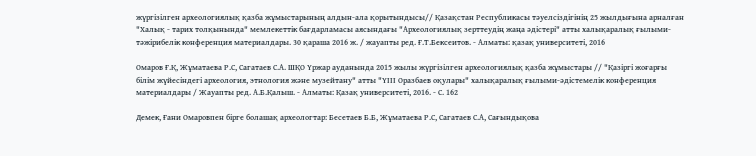жүргізілген археологиялық қазба жұмыстарының алдын-ала қорытындысы// Қазақстан Республикасы тәуелсіздігінің 25 жылдығына арналған "Халық - тарих толқынында" мемлекеттік бағдарламасы аясындағы "Археологиялық зерттеудің жаңа әдістері" атты халықаралық ғылыми-тәжірибелік конференция материалдары. 30 қараша 2016 ж. / жауапты ред. Ғ.Т.Бексеитов. - Алматы: қазақ университеті, 2016

Омаров Ғ.Қ, Жұматаева Р.С, Сагатаев С.А. ШҚО Үржар ауданында 2015 жылы жүргізілген археологиялық қазба жұмыстары // "Қазіргі жоғарғы білім жүйесіндегі археология, этнология және музейтану" атты "ҮІІІ Оразбаев оқулары" халықаралық ғылыми-әдістемелік конференция материалдары / Жауапты ред. А.Б.Қалыш. - Алматы: Қазақ университеті, 2016. - С. 162

Демек, Ғани Омаровпен бірге болашақ археологтар: Бесетаев Б.Б, Жұматаева Р.С, Сагатаев С.А, Сағындықова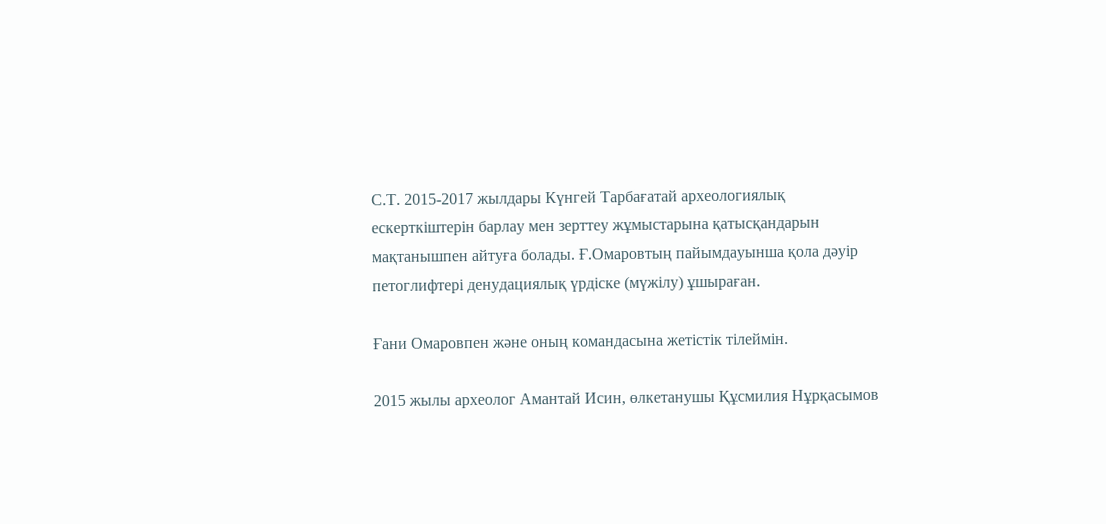С.Т. 2015-2017 жылдары Күнгей Тарбағатай археологиялық ескерткіштерін барлау мен зерттеу жұмыстарына қатысқандарын мақтанышпен айтуға болады. Ғ.Омаровтың пайымдауынша қола дәуір петоглифтері денудациялық үрдіске (мүжілу) ұшыраған.

Ғани Омаровпен және оның командасына жетістік тілеймін.

2015 жылы археолог Амантай Исин, өлкетанушы Құсмилия Нұрқасымов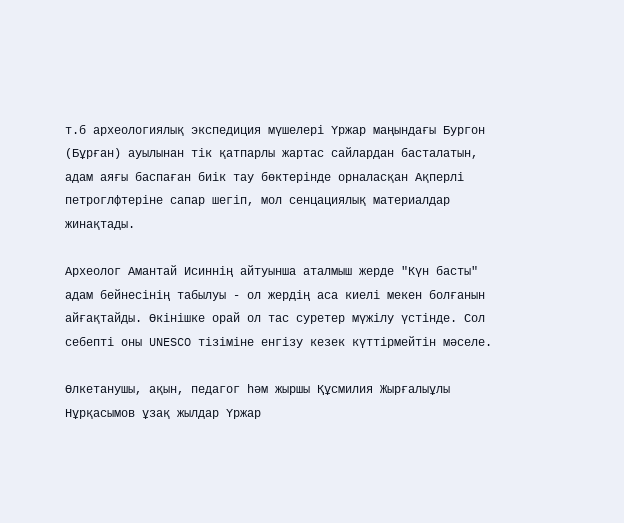т.б археологиялық экспедиция мүшелері Үржар маңындағы Бургон (Бұрған) ауылынан тік қатпарлы жартас сайлардан басталатын, адам аяғы баспаған биік тау бөктерінде орналасқан Ақперлі петроглфтеріне сапар шегіп, мол сенцациялық материалдар жинақтады.

Археолог Амантай Исиннің айтуынша аталмыш жерде "Күн басты" адам бейнесінің табылуы - ол жердің аса киелі мекен болғанын айғақтайды. Өкінішке орай ол тас суретер мүжілу үстінде. Сол себепті оны UNESCO тізіміне енгізу кезек күттірмейтін мәселе.

Өлкетанушы, ақын, педагог һәм жыршы Құсмилия Жырғалыұлы Нұрқасымов ұзақ жылдар Үржар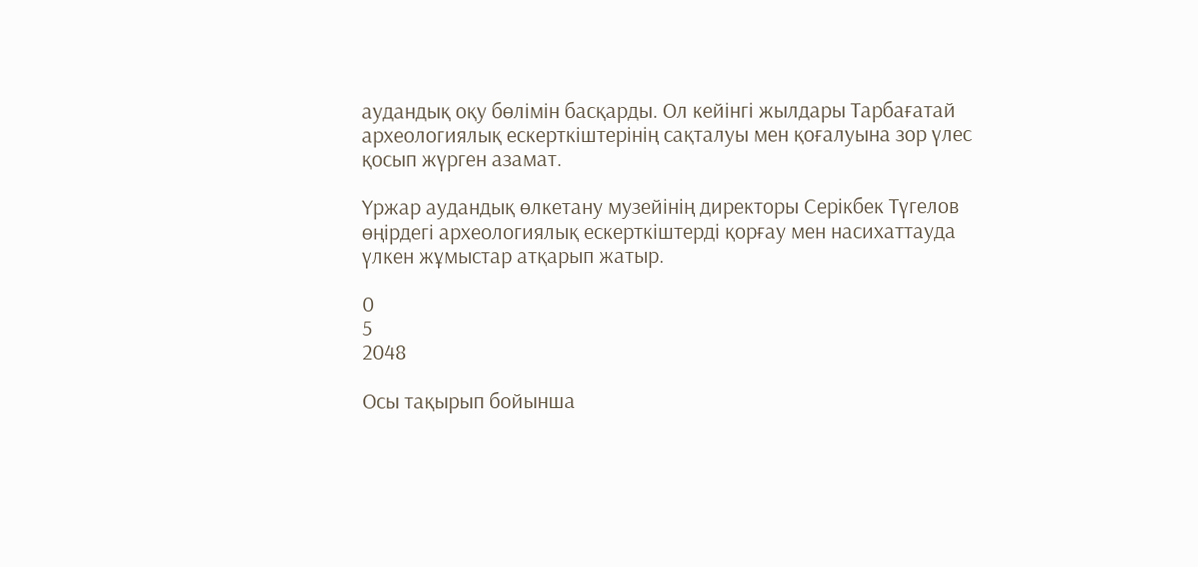аудандық оқу бөлімін басқарды. Ол кейінгі жылдары Тарбағатай археологиялық ескерткіштерінің сақталуы мен қоғалуына зор үлес қосып жүрген азамат.

Үржар аудандық өлкетану музейінің директоры Серікбек Түгелов өңірдегі археологиялық ескерткіштерді қорғау мен насихаттауда үлкен жұмыстар атқарып жатыр.

0
5
2048

Осы тақырып бойынша